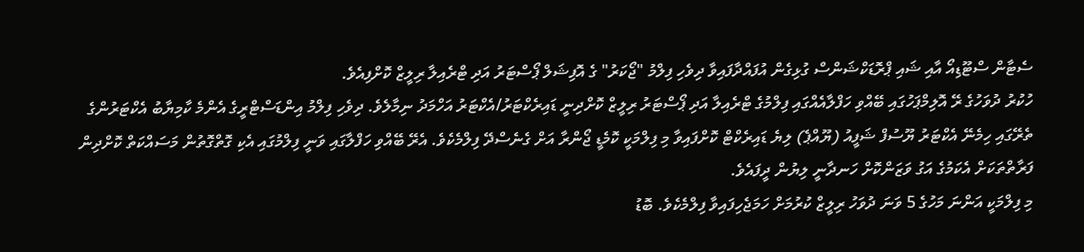ސެޓާން ސްޓޫޑިއޯ އާއި ޝައި ޕްރޮޑަކްޝަންސް ގުޅިގެން އުފައްދާފައިވާ ދިވެހި ފިލްމު "ޖޯކަރު" ގެ އޮފިޝަލް ޕޯސްޓަރު އަދި ޓްރެއިލާ ރިލީޒް ކޮށްފިއެވެ.
ހުކުރު ދުވަހުގެ ރޭ އޮލިމްޕަހުގައި ބޭއްވި ހަފްލާއެއްގައި ފިލްމުގެ ޓްރެއިލާ އަދި ޕޯސްޓަރު ރިލީޒް ކޮށްދިނީ ޑައިރެކްޓަރު/އެކްޓަރު އަހްމަދު ނިމާލެވެ. ދިވެހި ފިލްމު އިންޑަސްޓްރީގެ އެންމެ ކާމިޔާބު އެކްޓަރުންގެ ތެރޭގައި ހިމެނޭ އެކްޓަރު ޔޫސުފް ޝަފީއު (ޔޫއްޕެ) ލިޔެ ޑައިރެކްޓް ކޮށްފައިވާ މި ފިލްމަކީ ކޮމެޑީ ޖޯންރާ އަށް ގެނެސްދޭ ފިލްމެކެވެ. އެރޭ ބޭއްވި ހަފްލާގައި ވަނީ ފިލްމުގައި އެކި ގޮތްގޮތުން މަސައްކަތް ކޮށްދިން ފަރާތްތަކަށް އެކަމުގެ އަގު ވަޒަންކޮށް ހަނދާނީ ލިޔުން ދީފައެވެ.
މި ފިލްމަކީ އަންނަ މަހުގެ 5 ވަނަ ދުވަހު ރިލީޒް ކުރުމަށް ހަމަޖެހިފައިވާ ފިލްމެކެވެ. ބޮޑު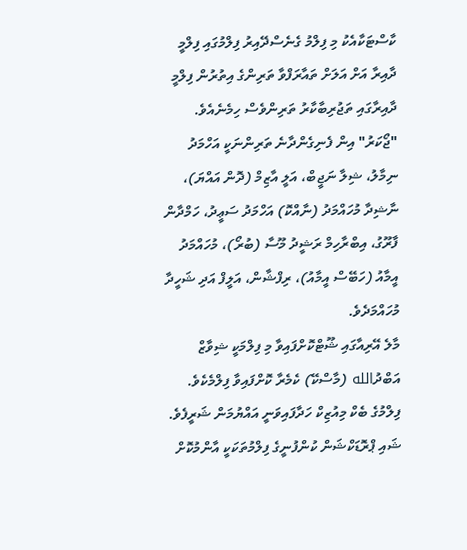ކާސްޓަކާއެކު މި ފިލްމު ގެނެސްދޭއިރު ފިލްމުގައި ފިލްމީ ދާއިރާ އަށް އަލަށް ތައާރަފްވާ ތަރިންގެ އިތުރުން ފިލްމީ ދާއިރާގައި ތަޖުރިބާކާރު ތަރިންވެސް ހިމެނެއެވެ. "ޖޯކަރު" އިން ފެނިގެންދާނެ ތަރިންނަކީ އަހްމަދު ނިމާލު، ޝިލާ ނަޖީބް، އަލީ އާޒިމް (ދޮން އައްޔަ)، ނާޝިދާ މުހައްމަދު (ނާއްކޮ) އަހްމަދު ސަޢީދު، ހަމްދާން ފާރޫގު، އިބްރާހިމް ރަޝީދު މޫސާ (ބުރޯ)، މުހައްމަދު އީމާއު (ހަބޭސް އީމާއު)، ރިފްޝާން، އަލީފް އަދި ޝަހީދާ މުހައްމަދެވެ.
މާލެ އޭރިއާގައި ޝޫޓްކޮށްފައިވާ މި ފިލްމަކީ ޝިވާޒް އަބްދުالله (މާސްކޭ) ކެމެރާ ކޮށްފައިވާ ފިލްމެކެވެ. ފިލްމުގެ ބެކް މިއުޒިކް ހަދާފައިވަނީ އައްޔުމަން ޝަރީފެވެ. ޝައި ޕްރޮޑަކްޝަން ކުންފުނީގެ ފިލްމުތަކަކީ އާންމުކޮށް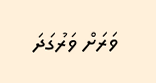ވަރަށް ވަރުގަދަ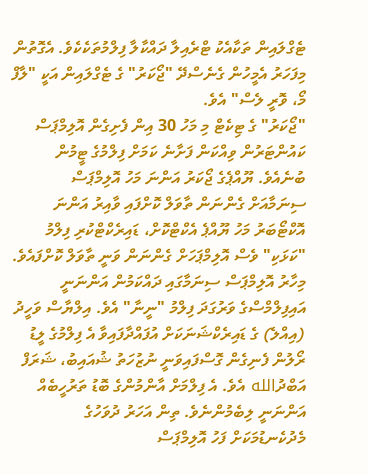ޓެގްލައިން ތަކާއެކު ޓްރެއިލާ ދައްކާލާ ފިލްމުތަކެކެވެ. އެގޮތުން މިފަހަރު އެމީހުން ގެނެސްދޭ "ޖޯކަރު" ގެ ޓެގްލައިން އަކީ "ލާފް މޯ، ވޮރީ ލެސް" އެވެ.
"ޖޯކަރު" ގެ ޓިކެޓް މި މަހު 30 އިން ފެށިގެން އޮލިމްޕަސް ކައުންޓަރުން ވިއްކަން ފަށާނެ ކަމަށް ފިލްމުގެ ޓީމުން ބުނެއެވެ. ޔޫއްޕެގެ ޖޯކަރު އަންނަ މަހު އޮލިމްޕަސް ސިނަމާއަށް ގެންނަން ތާވަލް ކޮށްފައި ވާއިރު އަންނަ އޮކްޓޯބަރު މަހު ޔޫއްޕެ އެކްޓްކޮށް، ޑައިރެކްޓްކުރި ފިލްމު "ކަޅަކި" ވެސް އޮލިމްޕަހަށް ގެންނަން ވަނީ ތާވަލް ކޮށްފައެވެ. މިހާރު އޮލިމްޕަސް ސިނަމާގައި ދައްކަމުން އަންނަނީ އައިފިލްމްސްގެ ވަރުގަދަ ފިލްމު "ނީނާ" އެވެ. އިލްޔާސް ވަހީދު (އިއްލެ) ގެ ޑައިރެކްޝަނަކަށް އުފައްދާފައިވާ އެ ފިލްމުގެ ލީޑު ރޯލުން ފެނިގެން ގޮސްފައިވަނީ ނުޒުހަތު ޝުއައިބު، ޝަރަފް އަބްދުالله އެވެ. އެ ފިލްމަށް އާންމުންގެ ބޮޑު ތަރުހީބެއް އަންނަނީ ލިބެމުންނެވެ. ތިން އަހަރު ދުވަހުގެ މެދުކެނޑުމަކަށް ފަހު އޮލިމްޕަސް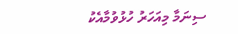ސިނަމާ މިއަހަރު ހުޅުވުމާއެކު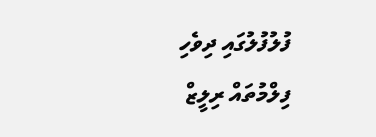ފުލުފުލުގައި ދިވެހި ފިލްމުތައް ރިލީޒް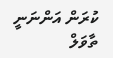ކުރަން އަންނަނީ ތާވަލް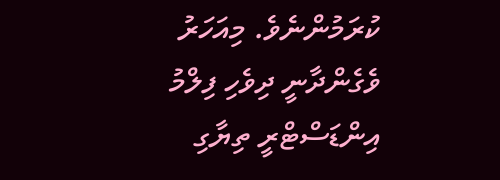ކުރަމުންނެވެ. މިއަހަރު ވެގެންދާނީ ދިވެހި ފިލްމު އިންޑަސްޓްރީ ތިޔާގި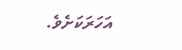އަހަރަކަށެވެ.